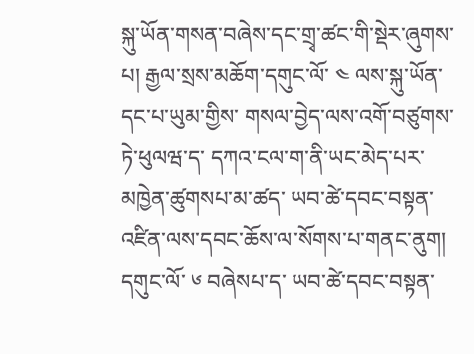སྐུ་ཡོན་གསན་བཞེས་དང་གྲྭ་ཚང་གི་སྡེར་ཞུགས་པ། རྒྱལ་སྲས་མཆོག་དགུང་ལོ་ ༤ ལས་སྐུ་ཡོན་དང་པ་ཡུམ་གྱིས་ གསལ་བྱེད་ལས་འགོ་བཙུགས་ཏེ་ཕུལཝ་ད་ དཀའ་ངལ་ག་ནི་ཡང་མེད་པར་མཁྱེན་ཚུགསཔ་མ་ཚད་ ཡབ་ཚེ་དབང་བསྟན་འཛིན་ལས་དབང་ཆོས་ལ་སོགས་པ་གནང་ནུག། དགུང་ལོ་ ༦ བཞེསཔ་ད་ ཡབ་ཚེ་དབང་བསྟན་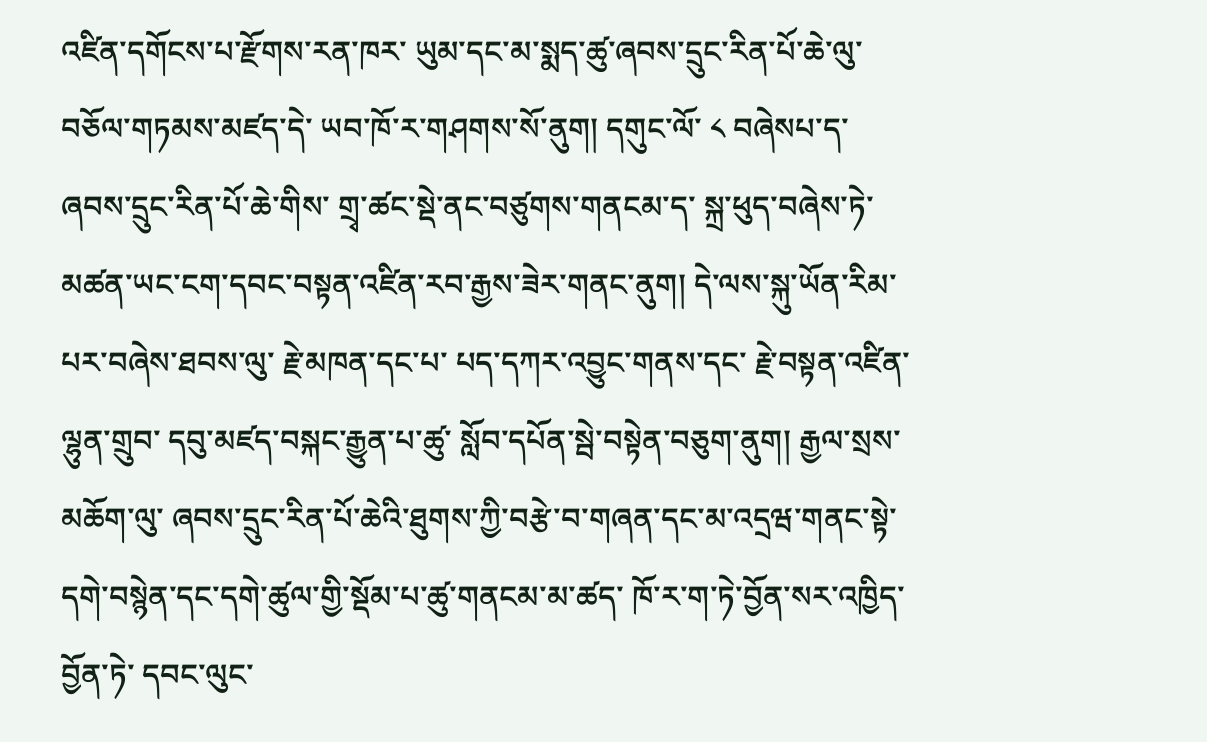འཛིན་དགོངས་པ་རྫོགས་རན་ཁར་ ཡུམ་དང་མ་སྨད་ཚུ་ཞབས་དྲུང་རིན་པོ་ཆེ་ལུ་ བཅོལ་གཏམས་མཛད་དེ་ ཡབ་ཁོ་ར་གཤགས་སོ་ནུག། དགུང་ལོ་ ༨ བཞེསཔ་ད་ ཞབས་དྲུང་རིན་པོ་ཆེ་གིས་ གྲྭ་ཚང་སྡེ་ནང་བཙུགས་གནངམ་ད་ སྐྲ་ཕུད་བཞེས་ཏེ་ མཚན་ཡང་ངག་དབང་བསྟན་འཛིན་རབ་རྒྱས་ཟེར་གནང་ནུག། དེ་ལས་སྐུ་ཡོན་རིམ་པར་བཞེས་ཐབས་ལུ་ རྗེ་མཁན་དང་པ་ པད་དཀར་འབྱུང་གནས་དང་ རྗེ་བསྟན་འཛིན་ལྷུན་གྲུབ་ དབུ་མཛད་བསྐང་རྒྱུན་པ་ཚུ་ སློབ་དཔོན་སྦེ་བསྟེན་བཅུག་ནུག། རྒྱལ་སྲས་མཆོག་ལུ་ ཞབས་དྲུང་རིན་པོ་ཆེའི་ཐུགས་ཀྱི་བརྩེ་བ་གཞན་དང་མ་འདྲཝ་གནང་སྟེ་ དགེ་བསྙེན་དང་དགེ་ཚུལ་གྱི་སྡོམ་པ་ཚུ་གནངམ་མ་ཚད་ ཁོ་ར་ག་ཏེ་བྱོན་སར་འཁྱིད་བྱོན་ཏེ་ དབང་ལུང་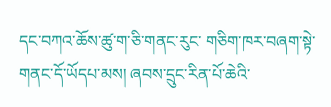དང་བཀའ་ཆོས་ཚུ་ག་ཅི་གནང་རུང་ གཅིག་ཁར་བཞག་སྟེ་གནང་དོ་ཡོདཔ་མས། ཞབས་དྲུང་རིན་པོ་ཆེའི་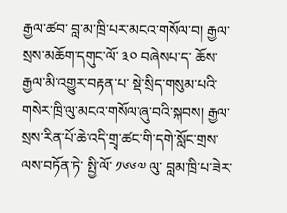རྒྱལ་ཚབ་ བླ་མ་ཁྲི་པར་མངའ་གསོལ་བ། རྒྱལ་སྲས་མཆོག་དགུང་ལོ་ ༣༠ བཞེསཔ་ད་ ཆོས་རྒྱལ་མི་འགྱུར་བརྟན་པ་ སྡེ་སྲིད་གསུམ་པའི་གསེར་ཁྲི་ལུ་མངའ་གསོལ་ཞུ་བའི་སྐབས། རྒྱལ་སྲས་རིན་པོ་ཆེ་འདི་གྲྭ་ཚང་གི་དགེ་སློང་གྲས་ལས་བཏོན་ཏེ་ སྤྱི་ལོ་ ༡༦༦༧ ལུ་ བླམ་ཁྲི་པ་ཟེར་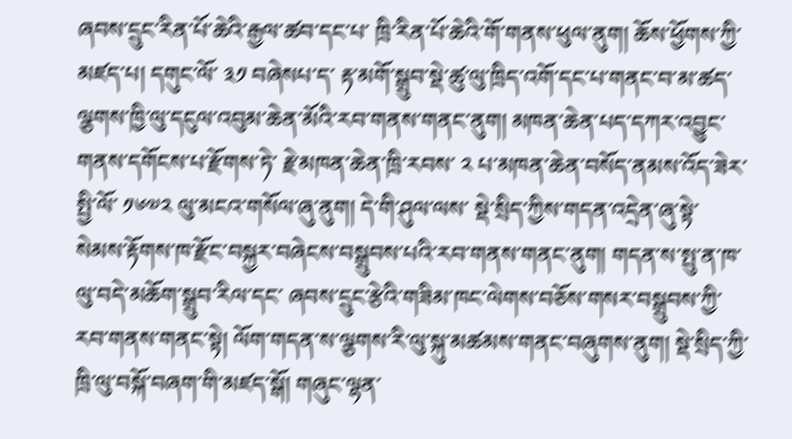ཞབས་དྲུང་རིན་པོ་ཆེའི་རྒྱལ་ཚབ་དང་པ་ ཁྲི་རིན་པོ་ཆེའི་གོ་གནས་ཕུལ་ནུག། ཆོས་ཕྱོགས་ཀྱི་མཛད་པ། དགུང་ལོ་ ༣༡ བཞེསཔ་ད་ རྟ་མགོ་སྒྲུབ་སྡེ་ཚུ་ལུ་ཁྲིད་འགོ་དང་པ་གནང་བ་མ་ཚད་ ལྕགས་ཁྱི་ལུ་དངུལ་འབུམ་ཆེན་མོའི་རབ་གནས་གནང་ནུག། མཁན་ཆེན་པད་དཀར་འབྱུང་གནས་དགོངས་པ་རྫོགས་ཏེ་ རྗེ་མཁན་ཆེན་ཁྲི་རབས་ ༢ པ་མཁན་ཆེན་བསོད་ནམས་འོད་ཟེར་ སྤྱི་ལོ་ ༡༦༧༢ ལུ་མངའ་གསོལ་ཞུ་ནུག། དེ་གི་ཤུལ་ལས་ སྡེ་སྲིད་ཀྱིས་གདན་འདྲེན་ཞུ་སྟེ་ སེམས་རྟོགས་ཁ་རྫོང་བསྐྱར་བཞེངས་བསྒྲུབས་པའི་རབ་གནས་གནང་ནུག། གདན་ས་སྤུ་ན་ཁ་ལུ་བདེ་མཆོག་སྒྲུབ་རིལ་དང་ ཞབས་དྲུང་རྩེའི་གཟིམ་ཁང་ལེགས་བཅོས་གསར་བསྒྲུབས་ཀྱི་རབ་གནས་གནང་སྟེ། ལོག་གདན་ས་ལྕགས་རི་ལུ་སྐུ་མཚམས་གནང་བཞུགས་ནུག། སྡེ་སྲིད་ཀྱི་ཁྲི་ལུ་བསྐོ་བཞག་གི་མཛད་སྒོ། གཞུང་ལྷན་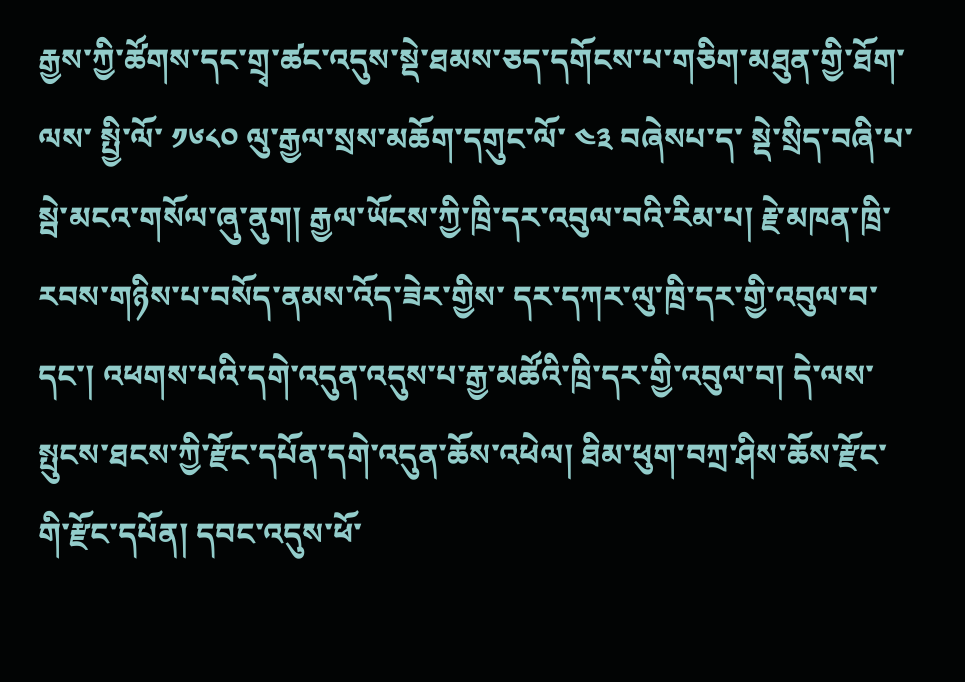རྒྱས་ཀྱི་ཚོགས་དང་གྲྭ་ཚང་འདུས་སྡེ་ཐམས་ཅད་དགོངས་པ་གཅིག་མཐུན་གྱི་ཐོག་ལས་ སྤྱི་ལོ་ ༡༦༨༠ ལུ་རྒྱལ་སྲས་མཆོག་དགུང་ལོ་ ༤༣ བཞེསཔ་ད་ སྡེ་སྲིད་བཞི་པ་སྦེ་མངའ་གསོལ་ཞུ་ནུག། རྒྱལ་ཡོངས་ཀྱི་ཁྲི་དར་འབུལ་བའི་རིམ་པ། རྗེ་མཁན་ཁྲི་རབས་གཉིས་པ་བསོད་ནམས་འོད་ཟེར་གྱིས་ དར་དཀར་ལུ་ཁྲི་དར་གྱི་འབུལ་བ་དང་། འཕགས་པའི་དགེ་འདུན་འདུས་པ་རྒྱ་མཚོའི་ཁྲི་དར་གྱི་འབུལ་བ། དེ་ལས་སྤུངས་ཐངས་ཀྱི་རྫོང་དཔོན་དགེ་འདུན་ཆོས་འཕེལ། ཐིམ་ཕུག་བཀྲ་ཤིས་ཆོས་རྫོང་གི་རྫོང་དཔོན། དབང་འདུས་ཕོ་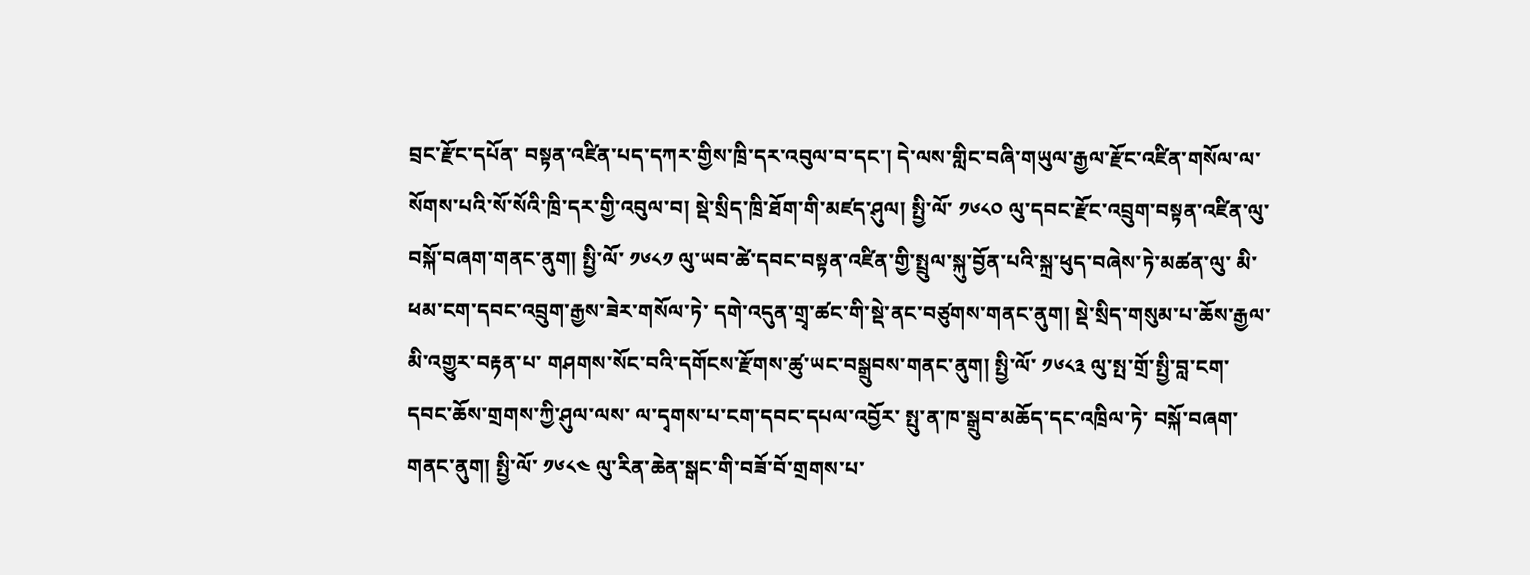བྲང་རྫོང་དཔོན་ བསྟན་འཛིན་པད་དཀར་གྱིས་ཁྲི་དར་འབུལ་བ་དང་། དེ་ལས་གླིང་བཞི་གཡུལ་རྒྱལ་རྫོང་འཛིན་གསོལ་ལ་སོགས་པའི་སོ་སོའི་ཁྲི་དར་གྱི་འབུལ་བ། སྡེ་སྲིད་ཁྲི་ཐོག་གི་མཛད་ཤུལ། སྤྱི་ལོ་ ༡༦༨༠ ལུ་དབང་རྫོང་འབྲུག་བསྟན་འཛིན་ལུ་བསྐོ་བཞག་གནང་ནུག། སྤྱི་ལོ་ ༡༦༨༡ ལུ་ཡབ་ཚེ་དབང་བསྟན་འཛིན་གྱི་སྤྲུལ་སྐུ་བྱོན་པའི་སྐྲ་ཕུད་བཞེས་ཏེ་མཚན་ལུ་ མི་ཕམ་ངག་དབང་འབྲུག་རྒྱས་ཟེར་གསོལ་ཏེ་ དགེ་འདུན་གྲྭ་ཚང་གི་སྡེ་ནང་བཙུགས་གནང་ནུག། སྡེ་སྲིད་གསུམ་པ་ཆོས་རྒྱལ་མི་འགྱུར་བརྟན་པ་ གཤགས་སོང་བའི་དགོངས་རྫོགས་ཚུ་ཡང་བསྒྲུབས་གནང་ནུག། སྤྱི་ལོ་ ༡༦༨༣ ལུ་སྤ་གྲོ་སྤྱི་བླ་ངག་དབང་ཆོས་གྲགས་ཀྱི་ཤུལ་ལས་ ལ་དྭགས་པ་ངག་དབང་དཔལ་འབྱོར་ སྤུ་ན་ཁ་སྒྲུབ་མཆོད་དང་འཁྲིལ་ཏེ་ བསྐོ་བཞག་གནང་ནུག། སྤྱི་ལོ་ ༡༦༨༤ ལུ་རིན་ཆེན་སྒང་གི་བཟོ་བོ་གྲགས་པ་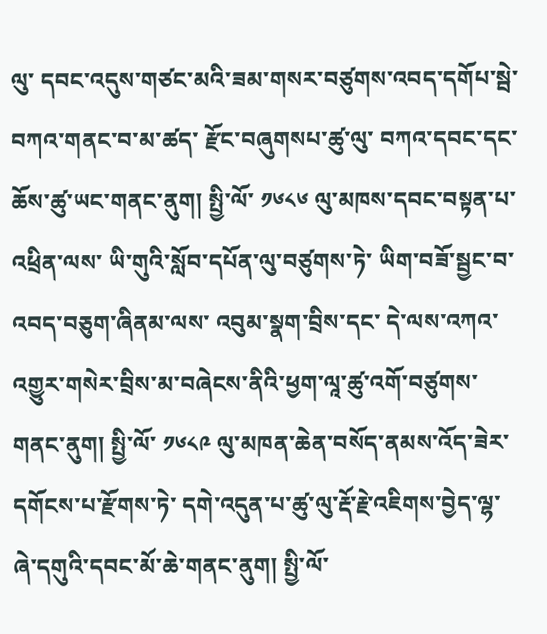ལུ་ དབང་འདུས་གཙང་མའི་ཟམ་གསར་བཙུགས་འབད་དགོཔ་སྦེ་ བཀའ་གནང་བ་མ་ཚད་ རྫོང་བཞུགསཔ་ཚུ་ལུ་ བཀའ་དབང་དང་ཆོས་ཚུ་ཡང་གནང་ནུག། སྤྱི་ལོ་ ༡༦༨༦ ལུ་མཁས་དབང་བསྟན་པ་འཕྲིན་ལས་ ཡི་གུའི་སློབ་དཔོན་ལུ་བཙུགས་ཏེ་ ཡིག་བཟོ་སྦྱང་བ་འབད་བཅུག་ཞིནམ་ལས་ འབུམ་སྣག་བྲིས་དང་ དེ་ལས་འཀའ་འགྱུར་གསེར་བྲིས་མ་བཞེངས་ནིའི་ཕྱག་ལཱ་ཚུ་འགོ་བཙུགས་གནང་ནུག། སྤྱི་ལོ་ ༡༦༨༩ ལུ་མཁན་ཆེན་བསོད་ནམས་འོད་ཟེར་དགོངས་པ་རྫོགས་ཏེ་ དགེ་འདུན་པ་ཚུ་ལུ་རྡོ་རྗེ་འཇིགས་བྱེད་ལྷ་ཞེ་དགུའི་དབང་མོ་ཆེ་གནང་ནུག། སྤྱི་ལོ་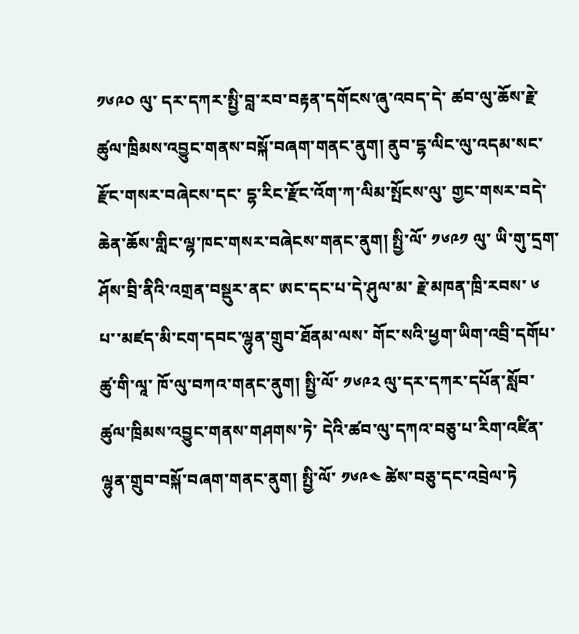༡༦༩༠ ལུ་ དར་དཀར་སྤྱི་བླ་རབ་བརྟན་དགོངས་ཞུ་འབད་དེ་ ཚབ་ལུ་ཆོས་རྗེ་ཚུལ་ཁྲིམས་འབྱུང་གནས་བསྐོ་བཞག་གནང་ནུག། ནུབ་དྷ་ལིང་ལུ་འདམ་སང་རྫོང་གསར་བཞེངས་དང་ དྷ་རིང་རྫོང་འོག་ཀ་ལིམ་སྤོངས་ལུ་ གྱང་གསར་བདེ་ཆེན་ཆོས་གླིང་ལྷ་ཁང་གསར་བཞེངས་གནང་ནུག། སྤྱི་ལོ་ ༡༦༩༡ ལུ་ ཡི་གུ་དྲག་ཤོས་བྲི་ནིའི་འགྲན་བསྡུར་ནང་ ཨང་དང་པ་དེ་ཤུལ་མ་ རྗེ་མཁན་ཁྲི་རབས་ ༦ པ་་མཛད་མི་ངག་དབང་ལྷུན་གྲུབ་ཐོནམ་ལས་ གོང་སའི་ཕྱག་ཡིག་འབྲི་དགོཔ་ཚུ་གི་ལཱ་ ཁོ་ལུ་བཀའ་གནང་ནུག། སྤྱི་ལོ་ ༡༦༩༢ ལུ་དར་དཀར་དཔོན་སློབ་ ཚུལ་ཁྲིམས་འབྱུང་གནས་གཤགས་ཏེ་ དེའི་ཚབ་ལུ་དཀའ་བཅུ་པ་རིག་འཛིན་ལྷུན་གྲུབ་བསྐོ་བཞག་གནང་ནུག། སྤྱི་ལོ་ ༡༦༩༤ ཚེས་བཅུ་དང་འབྲེལ་ཏེ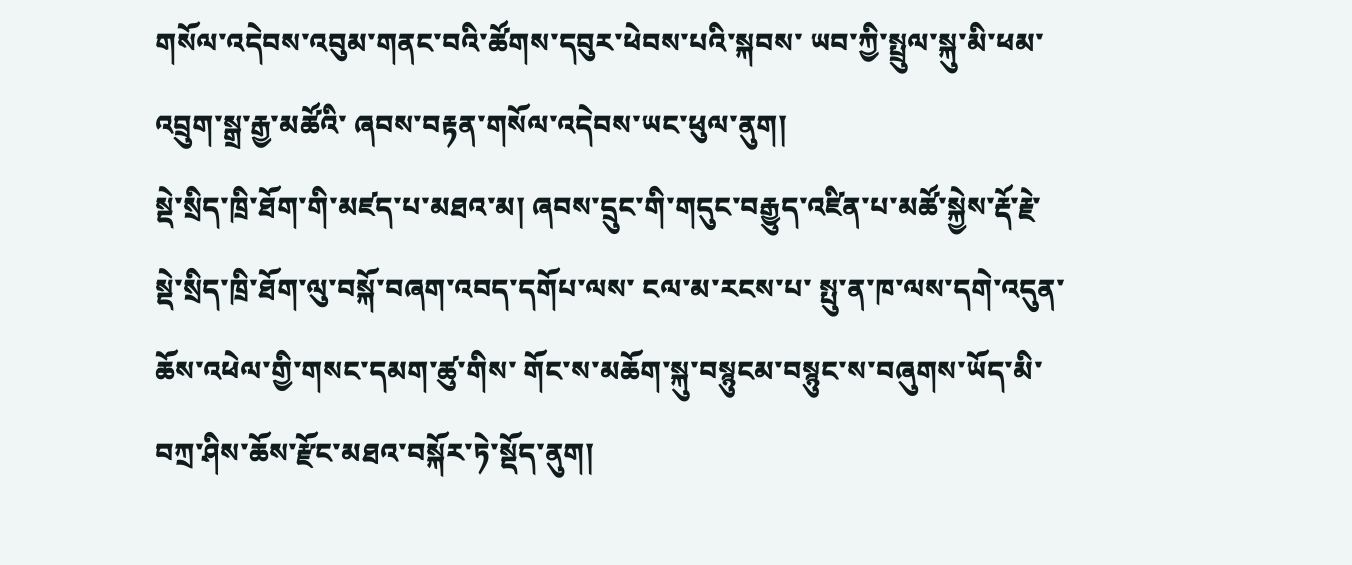གསོལ་འདེབས་འབུམ་གནང་བའི་ཚོགས་དབུར་ཕེབས་པའི་སྐབས་ ཡབ་ཀྱི་སྤྲུལ་སྐུ་མི་ཕམ་འབྲུག་སྒྲ་རྒྱ་མཚོའི་ ཞབས་བརྟན་གསོལ་འདེབས་ཡང་ཕུལ་ནུག།
སྡེ་སྲིད་ཁྲི་ཐོག་གི་མཛད་པ་མཐའ་མ། ཞབས་དྲུང་གི་གདུང་བརྒྱུད་འཛིན་པ་མཚོ་སྐྱེས་རྡོ་རྗེ་ སྡེ་སྲིད་ཁྲི་ཐོག་ལུ་བསྐོ་བཞག་འབད་དགོཔ་ལས་ ངལ་མ་རངས་པ་ སྤུ་ན་ཁ་ལས་དགེ་འདུན་ཆོས་འཕེལ་གྱི་གསང་དམག་ཚུ་གིས་ གོང་ས་མཆོག་སྐུ་བསྙུངམ་བསྙུང་ས་བཞུགས་ཡོད་མི་ བཀྲ་ཤིས་ཆོས་རྫོང་མཐའ་བསྐོར་ཏེ་སྡོད་ནུག།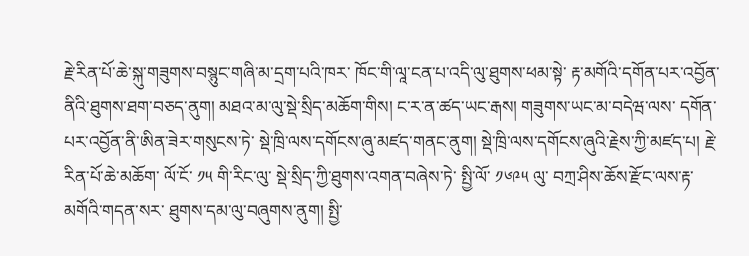རྗེ་རིན་པོ་ཆེ་སྐུ་གཟུགས་བསྙུང་གཞི་མ་དྲག་པའི་ཁར་ ཁོང་གི་ལཱ་ངན་པ་འདི་ལུ་ཐུགས་ཕམ་སྟེ་ རྟ་མགོའི་དགོན་པར་འབྱོན་ནིའི་ཐུགས་ཐག་བཅད་ནུག། མཐའ་མ་ལུ་སྡེ་སྲིད་མཆོག་གིས། ང་ར་ན་ཚད་ཡང་རྒས། གཟུགས་ཡང་མ་བདེཝ་ལས་ དགོན་པར་འབྱོན་ནི་ཨིན་ཟེར་གསུངས་ཏེ་ སྡེ་ཁྲི་ལས་དགོངས་ཞུ་མཛད་གནང་ནུག། སྡེ་ཁྲི་ལས་དགོངས་ཞུའི་རྗེས་ཀྱི་མཛད་པ། རྗེ་རིན་པོ་ཆེ་མཆོག་ ལོ་ངོ་ ༡༥ གི་རིང་ལུ་ སྡེ་སྲིད་ཀྱི་ཐུགས་འགན་བཞེས་ཏེ་ སྤྱི་ལོ་ ༡༦༩༥ ལུ་ བཀྲ་ཤིས་ཆོས་རྫོང་ལས་རྟ་མགོའི་གདན་སར་ ཐུགས་དམ་ལུ་བཞུགས་ནུག། སྤྱི་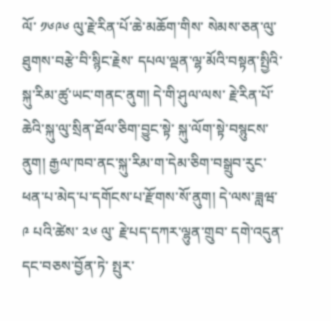ལོ་ ༡༦༩༦ ལུ་རྗེ་རིན་པོ་ཆེ་མཆོག་གིས་ སེམས་ཅན་ལུ་ཐུགས་བརྩེ་བི་སྙིང་རྗེས་ དཔལ་ལྡན་ལྷ་མོའི་བསྟན་སྤྱིའི་སྐུ་རིམ་ཚུ་ཡང་གནང་ནུག། དེ་གི་ཤུལ་ལས་ རྗེ་རིན་པོ་ཆེའི་སྐུ་ལུ་སྲིན་ཐོལ་ཅིག་བྱུང་སྟེ་ སྐུ་ལོག་སྟེ་བསྙུངས་ནུག། རྒྱལ་ཁབ་ནང་སྐུ་རིམ་ག་དེམ་ཅིག་བསྒྲུབ་རུང་ ཕན་པ་མེད་པ་དགོངས་པ་རྫོགས་སོ་ནུག། དེ་ལས་ཟླཝ་ ༩ པའི་ཚེས་ ༢༦ ལུ་ རྗེ་པད་དཀར་ལྷུན་གྲུབ་ དགེ་འདུན་དང་བཅས་བྱོན་ཏེ་ སྤུར་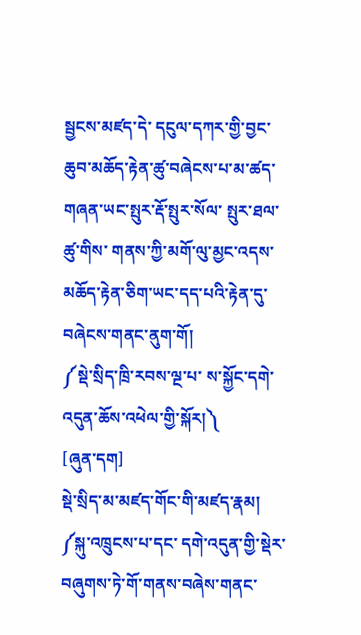སྦྱངས་མཛད་དེ་ དངུལ་དཀར་གྱི་བྱང་ཆུབ་མཆོད་རྟེན་ཚུ་བཞེངས་པ་མ་ཚད་ གཞན་ཡང་སྤུར་རྡོ་སྤུར་སོལ་ སྤུར་ཐལ་ཚུ་གིས་ གནས་ཀྱི་མགོ་ལུ་མྱང་འདས་མཆོད་རྟེན་ཅིག་ཡང་དད་པའི་རྟེན་དུ་བཞེངས་གནང་ནུག་གོ།
༼སྡེ་སྲིད་ཁྲི་རབས་ལྔ་པ་ ས་སྐྱོང་དགེ་འདུན་ཆོས་འཕེལ་གྱི་སྐོར།༽
[ཞུན་དག]
སྡེ་སྲིད་མ་མཛད་གོང་གི་མཛད་རྣམ། ༼སྐུ་འཁྲུངས་པ་དང་ དགེ་འདུན་གྱི་སྡེར་བཞུགས་ཏེ་གོ་གནས་བཞེས་གནང་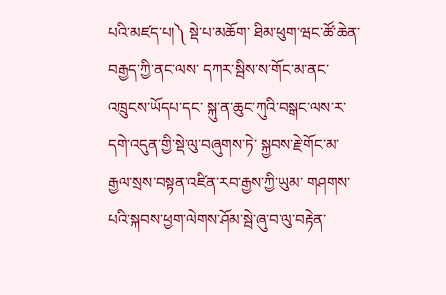པའི་མཛད་པ།༽ སྡེ་པ་མཆོག་ ཐིམ་ཕུག་ཝང་ཚོ་ཆེན་བརྒྱད་ཀྱི་ནང་ལས་ དཀར་སྦིས་ས་གོང་མ་ནང་འཁྲུངས་ཡོདཔ་དང་ སྐུ་ན་ཆུང་ཀུའི་བསྒང་ལས་ར་དགེ་འདུན་གྱི་སྡེ་ལུ་བཞུགས་ཏེ་ སྐྱབས་རྗེ་གོང་མ་ རྒྱལ་སྲས་བསྟན་འཛིན་རབ་རྒྱས་ཀྱི་ཡུམ་ གཤགས་པའི་སྐབས་ཕྱག་ལེགས་ཤོམ་སྦེ་ཞུ་བ་ལུ་བརྟེན་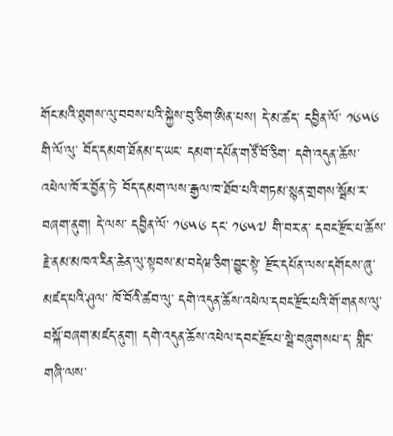གོང་མའི་ཐུགས་ལུ་བབས་པའི་སྐྱེས་བུ་ཅིག་ཨིན་པས། དེ་མ་ཚད་ དབྱིན་ལོ་ ༡༦༥༦ གི་ལོ་ལུ་ བོད་དམག་ཐོནམ་ད་ཡང་ དམག་དཔོན་གཙོ་བོ་ཅིག་ དགེ་འདུན་ཆོས་འཕེལ་ཁོ་ར་བྱོན་ཏེ་ བོད་དམག་ལས་རྒྱལ་ཁ་ཐོབ་པའི་གཏམ་སྙན་གྲགས་སྦོམ་ར་བཞག་ནུག། དེ་ལས་ དབྱིན་ལོ་ ༡༦༥༦ དང་ ༡༦༥༧ གི་བར་ན་ དབང་རྫོང་པ་ཆོས་རྗེ་ནམ་མཁའ་རིན་ཆེན་ལུ་སྟབས་མ་བདེཝ་ཅིག་བྱུང་སྟེ་ རྫོང་དཔོན་ལས་དགོངས་ཞུ་མཛད་པའི་ཤུལ་ ཁོ་བོའི་ཚབ་ལུ་ དགེ་འདུན་ཆོས་འཕེལ་དབང་རྫོང་པའི་གོ་གནས་ལུ་བསྐོ་བཞག་མཛད་ནུག། དགེ་འདུན་ཆོས་འཕེལ་དབང་རྫོངཔ་སྦེ་བཞུགསཔ་ད་ གླིང་གཞི་ལས་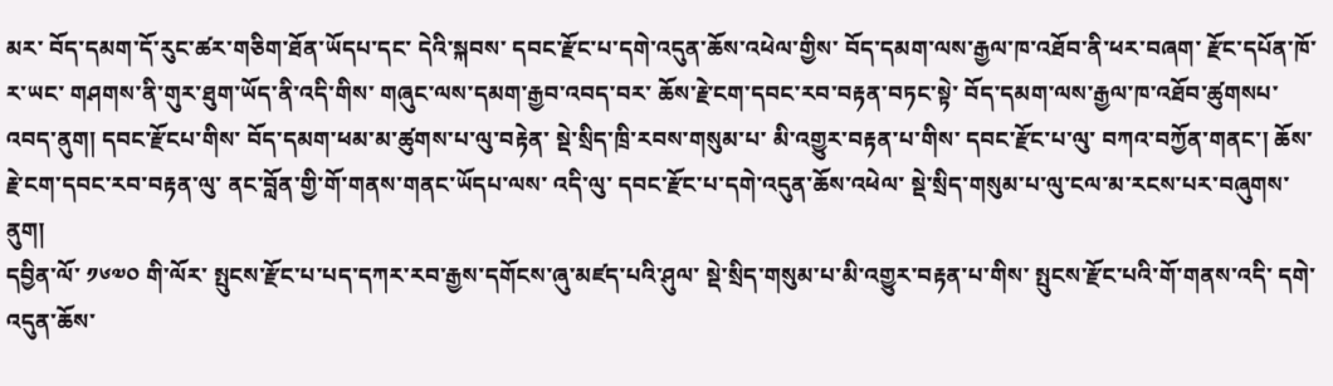མར་ བོད་དམག་དོ་རུང་ཚར་གཅིག་ཐོན་ཡོདཔ་དང་ དེའི་སྐབས་ དབང་རྫོང་པ་དགེ་འདུན་ཆོས་འཕེལ་གྱིས་ བོད་དམག་ལས་རྒྱལ་ཁ་འཐོབ་ནི་ཕར་བཞག་ རྫོང་དཔོན་ཁོ་ར་ཡང་ གཤགས་ནི་གུར་ཐུག་ཡོད་ནི་འདི་གིས་ གཞུང་ལས་དམག་རྒྱབ་འབད་བར་ ཆོས་རྗེ་ངག་དབང་རབ་བརྟན་བཏང་སྟེ་ བོད་དམག་ལས་རྒྱལ་ཁ་འཐོབ་ཚུགསཔ་འབད་ནུག། དབང་རྫོངཔ་གིས་ བོད་དམག་ཕམ་མ་ཚུགས་པ་ལུ་བརྟེན་ སྡེ་སྲིད་ཁྲི་རབས་གསུམ་པ་ མི་འགྱུར་བརྟན་པ་གིས་ དབང་རྫོང་པ་ལུ་ བཀའ་བཀྱོན་གནང་། ཆོས་རྗེ་ངག་དབང་རབ་བརྟན་ལུ་ ནང་བློན་གྱི་གོ་གནས་གནང་ཡོདཔ་ལས་ འདི་ལུ་ དབང་རྫོང་པ་དགེ་འདུན་ཆོས་འཕེལ་ སྡེ་སྲིད་གསུམ་པ་ལུ་ངལ་མ་རངས་པར་བཞུགས་ནུག།
དབྱིན་ལོ་ ༡༦༧༠ གི་ལོར་ སྤུངས་རྫོང་པ་པད་དཀར་རབ་རྒྱས་དགོངས་ཞུ་མཛད་པའི་ཤུལ་ སྡེ་སྲིད་གསུམ་པ་མི་འགྱུར་བརྟན་པ་གིས་ སྤུངས་རྫོང་པའི་གོ་གནས་འདི་ དགེ་འདུན་ཆོས་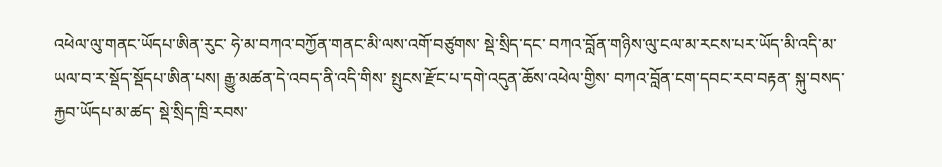འཕེལ་ལུ་གནང་ཡོདཔ་ཨིན་རུང་ ཧེ་མ་བཀའ་བཀྱོན་གནང་མི་ལས་འགོ་བཙུགས་ སྡེ་སྲིད་དང་ བཀའ་བློན་གཉིས་ལུ་ངལ་མ་རངས་པར་ཡོད་མི་འདི་མ་ཡལ་བ་ར་སྡོད་སྡོདཔ་ཨིན་པས། རྒྱུ་མཚན་དེ་འབད་ནི་འདི་གིས་ སྤུངས་རྫོང་པ་དགེ་འདུན་ཆོས་འཕེལ་གྱིས་ བཀའ་བློན་ངག་དབང་རབ་བརྟན་ སྐུ་བསད་རྐྱབ་ཡོདཔ་མ་ཚད་ སྡེ་སྲིད་ཁྲི་རབས་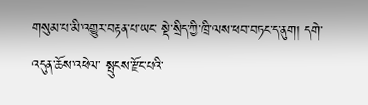གསུམ་པ་མི་འགྱུར་བརྟན་པ་ཡང་ སྡེ་སྲིད་ཀྱི་ཁྲི་ལས་ཕབ་བཏང་ད་ནུག། དགེ་འདུན་ཆོས་འཕེལ་ སྤུངས་རྫོང་པའི་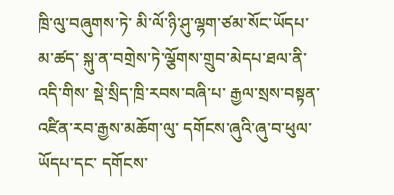ཁྲི་ལུ་བཞུགས་ཏེ་ མི་ལོ་ཉི་ཤུ་ལྷག་ཙམ་སོང་ཡོདཔ་མ་ཚད་ སྐུ་ན་བགྲེས་ཏེ་ལྕོགས་གྲུབ་མེདཔ་ཐལ་ནི་འདི་གིས་ སྡེ་སྲིད་ཁྲི་རབས་བཞི་པ་ རྒྱལ་སྲས་བསྟན་འཛིན་རབ་རྒྱས་མཆོག་ལུ་ དགོངས་ཞུའི་ཞུ་བ་ཕུལ་ཡོདཔ་དང་ དགོངས་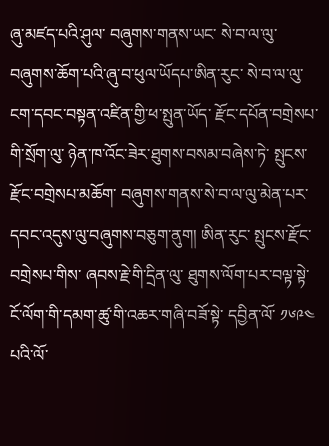ཞུ་མཛད་པའི་ཤུལ་ བཞུགས་གནས་ཡང་ སེ་བ་ལ་ལུ་བཞུགས་ཆོག་པའི་ཞུ་བ་ཕུལ་ཡོདཔ་ཨིན་རུང་ སེ་བ་ལ་ལུ་ ངག་དབང་བསྟན་འཛིན་གྱི་ཕ་སྤུན་ཡོད་ རྫོང་དཔོན་བགྲེསཔ་གི་སྲོག་ལུ་ ཉེན་ཁ་འོང་ཟེར་ཐུགས་བསམ་བཞེས་ཏེ་ སྤུངས་རྫོང་བགྲེསཔ་མཆོག་ བཞུགས་གནས་སེ་བ་ལ་ལུ་མེན་པར་ དབང་འདུས་ལུ་བཞུགས་བཅུག་ནུག། ཨིན་རུང་ སྤུངས་རྫོང་བགྲེསཔ་གིས་ ཞབས་རྗེ་གི་དྲིན་ལུ་ ཐུགས་ལོག་པར་བལྟ་སྟེ་ ངོ་ལོག་གི་དམག་ཚུ་གི་འཆར་གཞི་བཟོ་སྟེ་ དབྱིན་ལོ་ ༡༦༩༤ པའི་ལོ་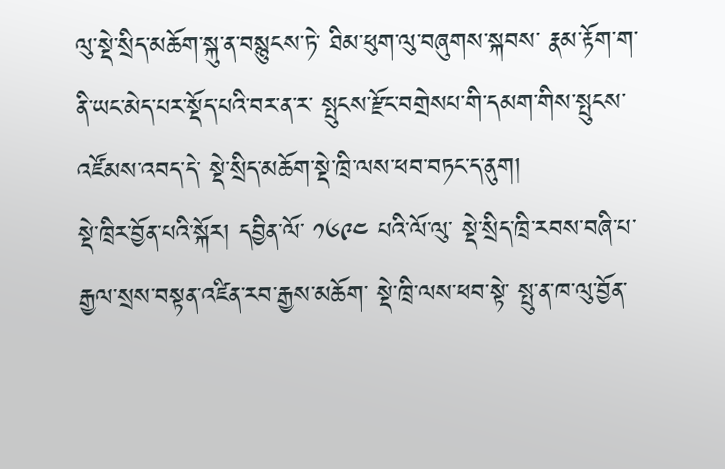ལུ་སྡེ་སྲིད་མཆོག་སྐུ་ན་བསྙུངས་ཏེ་ ཐིམ་ཕུག་ལུ་བཞུགས་སྐབས་ རྣམ་རྟོག་ག་ནི་ཡང་མེད་པར་སྡོད་པའི་བར་ན་ར་ སྤུངས་རྫོང་བགྲེསཔ་གི་དམག་གིས་སྤུངས་འཛོམས་འབད་དེ་ སྡེ་སྲིད་མཆོག་སྡེ་ཁྲི་ལས་ཕབ་བཏང་ད་ནུག།
སྡེ་ཁྲིར་བྱོན་པའི་སྐོར། དབྱིན་ལོ་ ༡༦༩༤ པའི་ལོ་ལུ་ སྡེ་སྲིད་ཁྲི་རབས་བཞི་པ་རྒྱལ་སྲས་བསྟན་འཛིན་རབ་རྒྱས་མཆོག་ སྡེ་ཁྲི་ལས་ཕབ་སྟེ་ སྤུ་ན་ཁ་ལུ་བྱོན་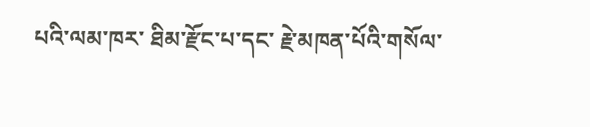པའི་ལམ་ཁར་ ཐིམ་རྫོང་པ་དང་ རྗེ་མཁན་པོའི་གསོལ་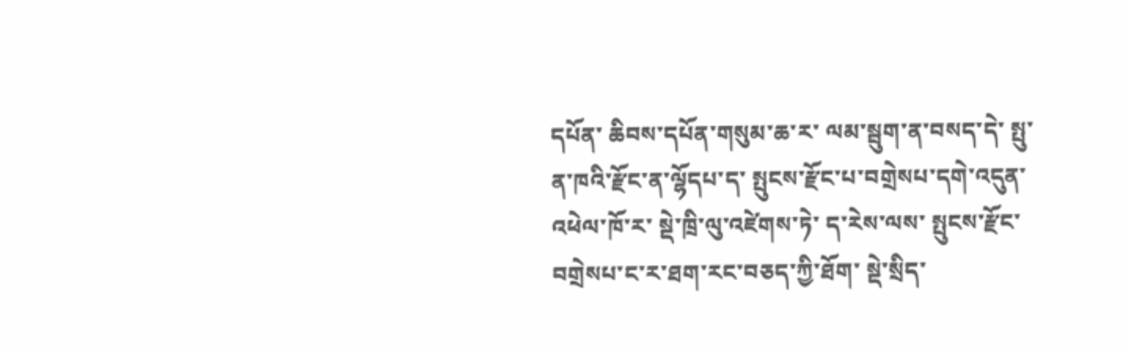དཔོན་ ཆིབས་དཔོན་གསུམ་ཆ་ར་ ལམ་སྦུག་ན་བསད་དེ་ སྤུ་ན་ཁའི་རྫོང་ན་ལྷོདཔ་ད་ སྤུངས་རྫོང་པ་བགྲེསཔ་དགེ་འདུན་འཕེལ་ཁོ་ར་ སྡེ་ཁྲི་ལུ་འཛེགས་ཏེ་ ད་རེས་ལས་ སྤུངས་རྫོང་བགྲེསཔ་ང་ར་ཐག་རང་བཅད་ཀྱི་ཐོག་ སྡེ་སྲིད་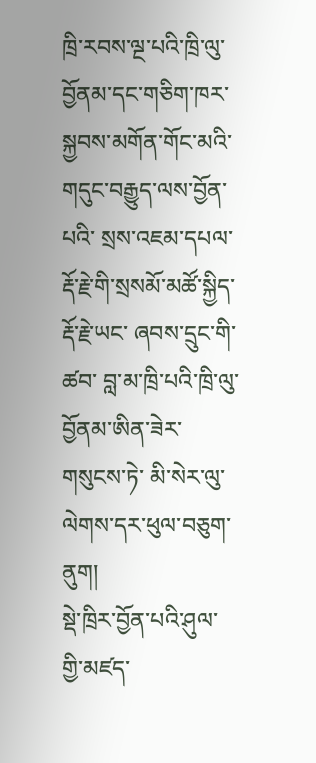ཁྲི་རབས་ལྔ་པའི་ཁྲི་ལུ་བྱོནམ་དང་གཅིག་ཁར་ སྐྱབས་མགོན་གོང་མའི་གདུང་བརྒྱུད་ལས་བྱོན་པའི་ སྲས་འཇམ་དཔལ་རྡོ་རྗེ་གི་སྲསམོ་མཚོ་སྐྱིད་རྡོ་རྗེ་ཡང་ ཞབས་དྲུང་གི་ཚབ་ བླ་མ་ཁྲི་པའི་ཁྲི་ལུ་བྱོནམ་ཨིན་ཟེར་གསུངས་ཏེ་ མི་སེར་ལུ་ལེགས་དར་ཕུལ་བཅུག་ནུག།
སྡེ་ཁྲིར་བྱོན་པའི་ཤུལ་གྱི་མཛད་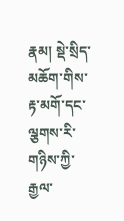རྣམ། སྡེ་སྲིད་མཆོག་གིས་ རྟ་མགོ་དང་ལྕགས་རི་གཉིས་ཀྱི་རྒྱལ་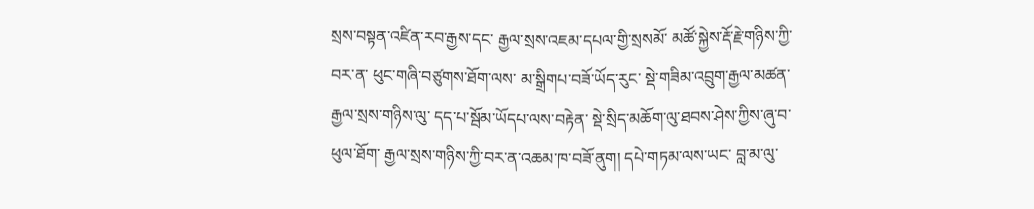སྲས་བསྟན་འཛིན་རབ་རྒྱས་དང་ རྒྱལ་སྲས་འཇམ་དཔལ་གྱི་སྲསམོ་ མཚོ་སྐྱེས་རྡོ་རྗེ་གཉིས་ཀྱི་བར་ན་ ཕུང་གཞི་བཙུགས་ཐོག་ལས་ མ་སྒྲིགཔ་བཟོ་ཡོད་རུང་ སྡེ་གཟིམ་འབྲུག་རྒྱལ་མཚན་ རྒྱལ་སྲས་གཉིས་ལུ་ དད་པ་སྦོམ་ཡོདཔ་ལས་བརྟེན་ སྡེ་སྲིད་མཆོག་ལུ་ཐབས་ཤེས་ཀྱིས་ཞུ་བ་ཕུལ་ཐོག་ རྒྱལ་སྲས་གཉིས་ཀྱི་བར་ན་འཆམ་ཁ་བཟོ་ནུག། དཔེ་གཏམ་ལས་ཡང་ བླ་མ་ལུ་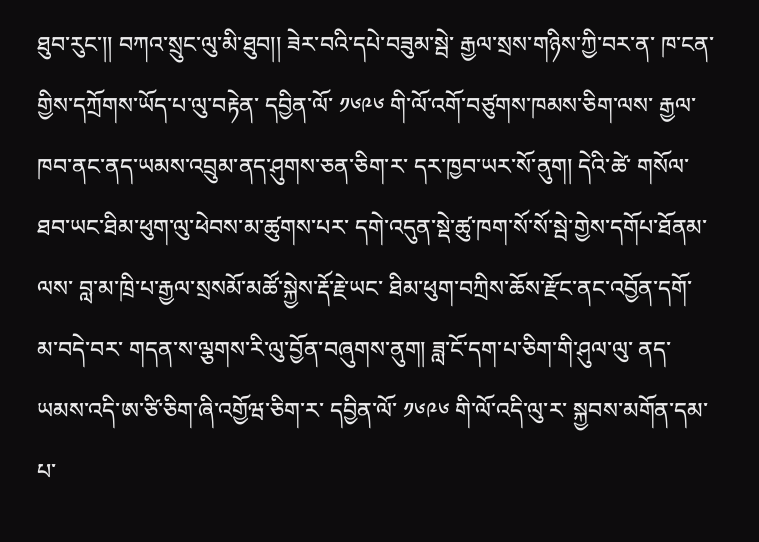ཐུབ་རུང་།། བཀའ་སྲུང་ལུ་མི་ཐུབ།། ཟེར་བའི་དཔེ་བཟུམ་སྦེ་ རྒྱལ་སྲས་གཉིས་ཀྱི་བར་ན་ ཁ་ངན་གྱིས་དཀྲོགས་ཡོད་པ་ལུ་བརྟེན་ དབྱིན་ལོ་ ༡༦༩༦ གི་ལོ་འགོ་བཙུགས་ཁམས་ཅིག་ལས་ རྒྱལ་ཁབ་ནང་ནད་ཡམས་འབྲུམ་ནད་ཤུགས་ཅན་ཅིག་ར་ དར་ཁྱབ་ཡར་སོ་ནུག། དེའི་ཚེ་ གསོལ་ཐབ་ཡང་ཐིམ་ཕུག་ལུ་ཕེབས་མ་ཚུགས་པར་ དགེ་འདུན་སྡེ་ཚུ་ཁག་སོ་སོ་སྦེ་གྱེས་དགོཔ་ཐོནམ་ལས་ བླ་མ་ཁྲི་པ་རྒྱལ་སྲསམོ་མཚོ་སྐྱེས་རྡོ་རྗེ་ཡང་ ཐིམ་ཕུག་བཀྲིས་ཆོས་རྫོང་ནང་འབྱོན་དགོ་མ་བདེ་བར་ གདན་ས་ལྕགས་རི་ལུ་བྱོན་བཞུགས་ནུག། ཟླ་ངོ་དག་པ་ཅིག་གི་ཤུལ་ལུ་ ནད་ཡམས་འདི་ཨ་ཙི་ཅིག་ཞི་འགྱོཝ་ཅིག་ར་ དབྱིན་ལོ་ ༡༦༩༦ གི་ལོ་འདི་ལུ་ར་ སྐྱབས་མགོན་དམ་པ་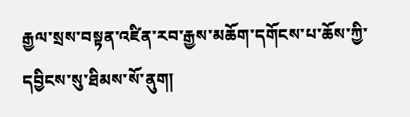རྒྱལ་སྲས་བསྟན་འཛིན་རབ་རྒྱས་མཆོག་དགོངས་པ་ཆོས་ཀྱི་དབྱིངས་སུ་ཐིམས་སོ་ནུག།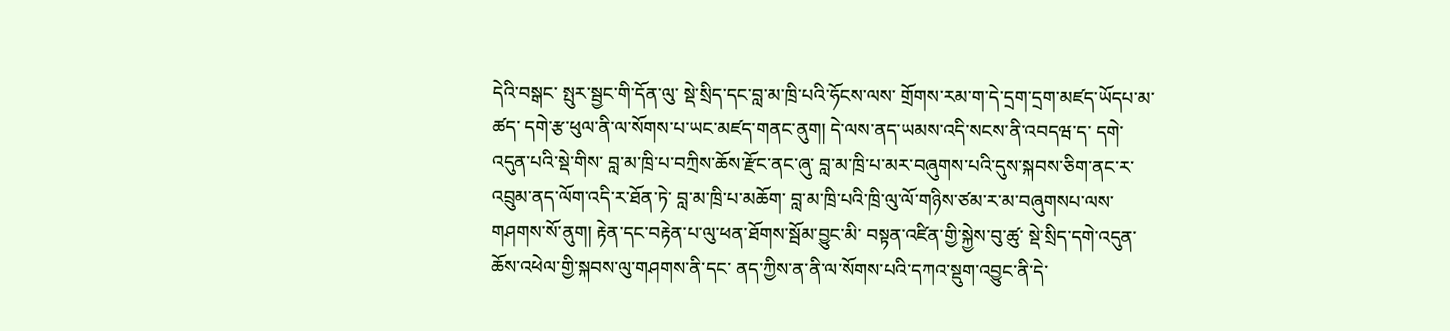དེའི་བསྒང་ སྤུར་སྦྱང་གི་དོན་ལུ་ སྡེ་སྲིད་དང་བླ་མ་ཁྲི་པའི་ཧོངས་ལས་ གྲོགས་རམ་ག་དེ་དྲག་དྲག་མཛད་ཡོདཔ་མ་ཚད་ དགེ་རྩ་ཕུལ་ནི་ལ་སོགས་པ་ཡང་མཛད་གནང་ནུག། དེ་ལས་ནད་ཡམས་འདི་སངས་ནི་འབདཝ་ད་ དགེ་འདུན་པའི་སྡེ་གིས་ བླ་མ་ཁྲི་པ་བཀྲིས་ཆོས་རྫོང་ནང་ཞུ་ བླ་མ་ཁྲི་པ་མར་བཞུགས་པའི་དུས་སྐབས་ཅིག་ནང་ར་ འབྲུམ་ནད་ལོག་འདི་ར་ཐོན་ཏེ་ བླ་མ་ཁྲི་པ་མཆོག་ བླ་མ་ཁྲི་པའི་ཁྲི་ལུ་ལོ་གཉིས་ཙམ་ར་མ་བཞུགསཔ་ལས་གཤགས་སོ་ནུག། རྟེན་དང་བརྟེན་པ་ལུ་ཕན་ཐོགས་སྦོམ་བྱུང་མི་ བསྟན་འཛིན་གྱི་སྐྱེས་བུ་ཚུ་ སྡེ་སྲིད་དགེ་འདུན་ཆོས་འཕེལ་གྱི་སྐབས་ལུ་གཤགས་ནི་དང་ ནད་ཀྱིས་ན་ནི་ལ་སོགས་པའི་དཀའ་སྡུག་འབྱུང་ནི་དེ་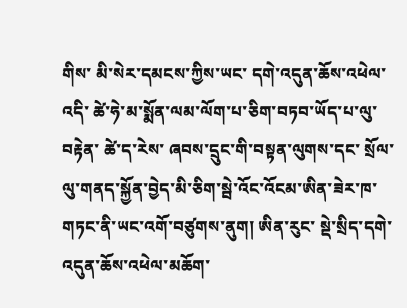གིས་ མི་སེར་དམངས་ཀྱིས་ཡང་ དགེ་འདུན་ཆོས་འཕེལ་འདི་ ཚེ་ཧེ་མ་སྨོན་ལམ་ལོག་པ་ཅིག་བཏབ་ཡོད་པ་ལུ་བརྟེན་ ཚེ་ད་རེས་ ཞབས་དྲུང་གི་བསྟན་ལུགས་དང་ སྲོལ་ལུ་གནད་སྐྱོན་བྱེད་མི་ཅིག་སྦེ་འོང་འོངམ་ཨིན་ཟེར་ཁ་གཏང་ནི་ཡང་འགོ་བཙུགས་ནུག། ཨིན་རུང་ སྡེ་སྲིད་དགེ་འདུན་ཆོས་འཕེལ་མཆོག་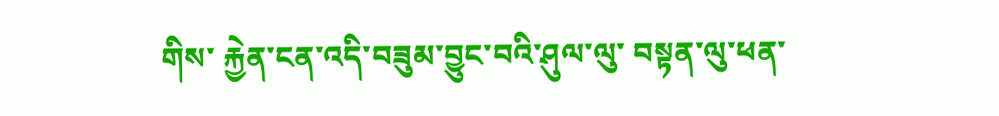གིས་ རྐྱེན་ངན་འདི་བཟུམ་བྱུང་བའི་ཤུལ་ལུ་ བསྟན་ལུ་ཕན་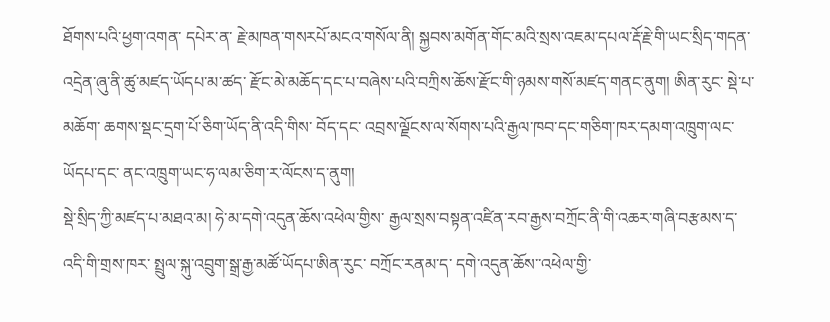ཐོགས་པའི་ཕྱག་འགན་ དཔེར་ན་ རྗེ་མཁན་གསརཔོ་མངའ་གསོལ་ནི། སྐྱབས་མགོན་གོང་མའི་སྲས་འཇམ་དཔལ་རྡོ་རྗེ་གི་ཡང་སྲིད་གདན་འདྲེན་ཞུ་ནི་ཚུ་མཛད་ཡོདཔ་མ་ཚད་ རྫོང་མེ་མཆོད་དང་པ་བཞེས་པའི་བཀྲིས་ཆོས་རྫོང་གི་ཉམས་གསོ་མཛད་གནང་ནུག། ཨིན་རུང་ སྡེ་པ་མཆོག་ ཆགས་སྡང་དྲག་པོ་ཅིག་ཡོད་ནི་འདི་གིས་ བོད་དང་ འབྲས་ལྗོངས་ལ་སོགས་པའི་རྒྱལ་ཁབ་དང་གཅིག་ཁར་དམག་འཁྲུག་ལང་ཡོདཔ་དང་ ནང་འཁྲུག་ཡང་ཧ་ལམ་ཅིག་ར་ལོངས་ད་ནུག།
སྡེ་སྲིད་ཀྱི་མཛད་པ་མཐའ་མ། ཧེ་མ་དགེ་འདུན་ཆོས་འཕེལ་གྱིས་ རྒྱལ་སྲས་བསྟན་འཛིན་རབ་རྒྱས་བཀྲོང་ནི་གི་འཆར་གཞི་བརྩམས་ད་ འདི་གི་གྲས་ཁར་ སྤྲུལ་སྐུ་འབྲུག་སྒྲ་རྒྱ་མཚོ་ཡོདཔ་ཨིན་རུང་ བཀྲོང་རནམ་ད་ དགེ་འདུན་ཆོས་་འཕེལ་གྱི་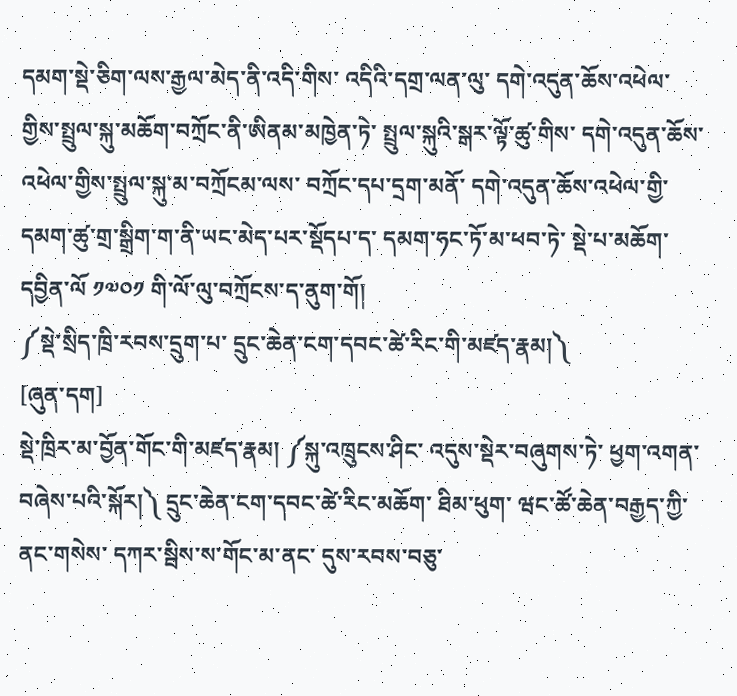དམག་སྡེ་ཅིག་ལས་རྒྱལ་མེད་ནི་འདི་གིས་ འདིའི་དགྲ་ལན་ལུ་ དགེ་འདུན་ཆོས་འཕེལ་གྱིས་སྤྲུལ་སྐུ་མཆོག་བཀྲོང་ནི་ཨིནམ་མཁྱེན་ཏེ་ སྤྲུལ་སྐུའི་སྒར་ལྟོ་ཚུ་གིས་ དགེ་འདུན་ཆོས་འཕེལ་གྱིས་སྤྲུལ་སྐུ་མ་བཀྲོངམ་ལས་ བཀྲོང་དཔ་དྲག་མནོ་ དགེ་འདུན་ཆོས་འཕེལ་གྱི་དམག་ཚུ་གྲ་སྒྲིག་ག་ནི་ཡང་མེད་པར་སྡོདཔ་ད་ དམག་ཧང་ཏོ་མ་ཕབ་ཏེ་ སྡེ་པ་མཆོག་དབྱིན་ལོ ༡༧༠༡ གི་ལོ་ལུ་བཀྲོངས་ད་ནུག་གོ།
༼སྡེ་སྲིད་ཁྲི་རབས་དྲུག་པ་ དྲུང་ཆེན་ངག་དབང་ཚེ་རིང་གི་མཛད་རྣམ།༽
[ཞུན་དག]
སྡེ་ཁྲིར་མ་བྱོན་གོང་གི་མཛད་རྣམ། ༼སྐུ་འཁྲུངས་ཤིང་ འདུས་སྡེར་བཞུགས་ཏེ་ ཕྱག་འགན་བཞེས་པའི་སྐོར།༽ དྲུང་ཆེན་ངག་དབང་ཚེ་རིང་མཆོག་ ཐིམ་ཕུག་ ཝང་ཚོ་ཆེན་བརྒྱད་ཀྱི་ནང་གསེས་ དཀར་སྦིས་ས་གོང་མ་ནང་ དུས་རབས་བཅུ་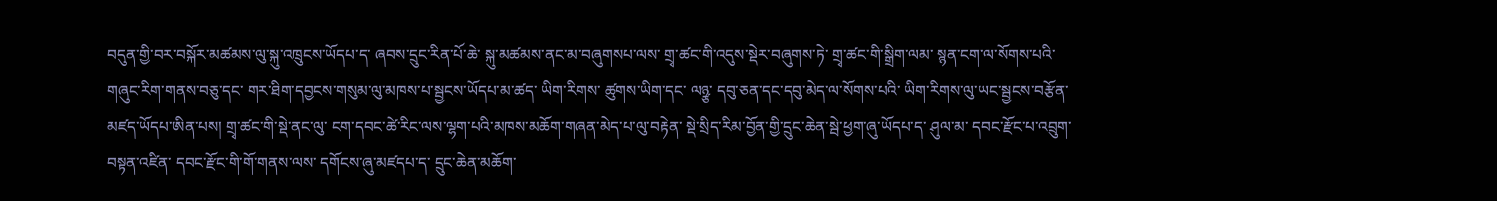བདུན་གྱི་བར་བསྐོར་མཚམས་ལུ་སྐུ་འཁྲུངས་ཡོདཔ་ད་ ཞབས་དྲུང་རིན་པོ་ཆེ་ སྐུ་མཚམས་ནང་མ་བཞུགསཔ་ལས་ གྲྭ་ཚང་གི་འདུས་སྡེར་བཞུགས་ཏེ་ གྲྭ་ཚང་གི་སྒྲིག་ལམ་ སྙན་ངག་ལ་སོགས་པའི་གཞུང་རིག་གནས་བཅུ་དང་ གར་ཐིག་དབྱངས་གསུམ་ལུ་མཁས་པ་སྦྱངས་ཡོདཔ་མ་ཚད་ ཡིག་རིགས་ ཚུགས་ཡིག་དང་ ལཉྩ་ དབུ་ཅན་དང་དབུ་མེད་ལ་སོགས་པའི་ ཡིག་རིགས་ལུ་ཡང་སྦྱངས་བརྩོན་མཛད་ཡོདཔ་ཨིན་པས། གྲྭ་ཚང་གི་སྡེ་ནང་ལུ་ ངག་དབང་ཚེ་རིང་ལས་ལྷག་པའི་མཁས་མཆོག་གཞན་མེད་པ་ལུ་བརྟེན་ སྡེ་སྲིད་རིམ་བྱོན་གྱི་དྲུང་ཆེན་སྦེ་ཕྱག་ཞུ་ཡོདཔ་ད་ ཤུལ་མ་ དབང་རྫོང་པ་འབྲུག་བསྟན་འཛིན་ དབང་རྫོང་གི་གོ་གནས་ལས་ དགོངས་ཞུ་མཛདཔ་ད་ དྲུང་ཆེན་མཆོག་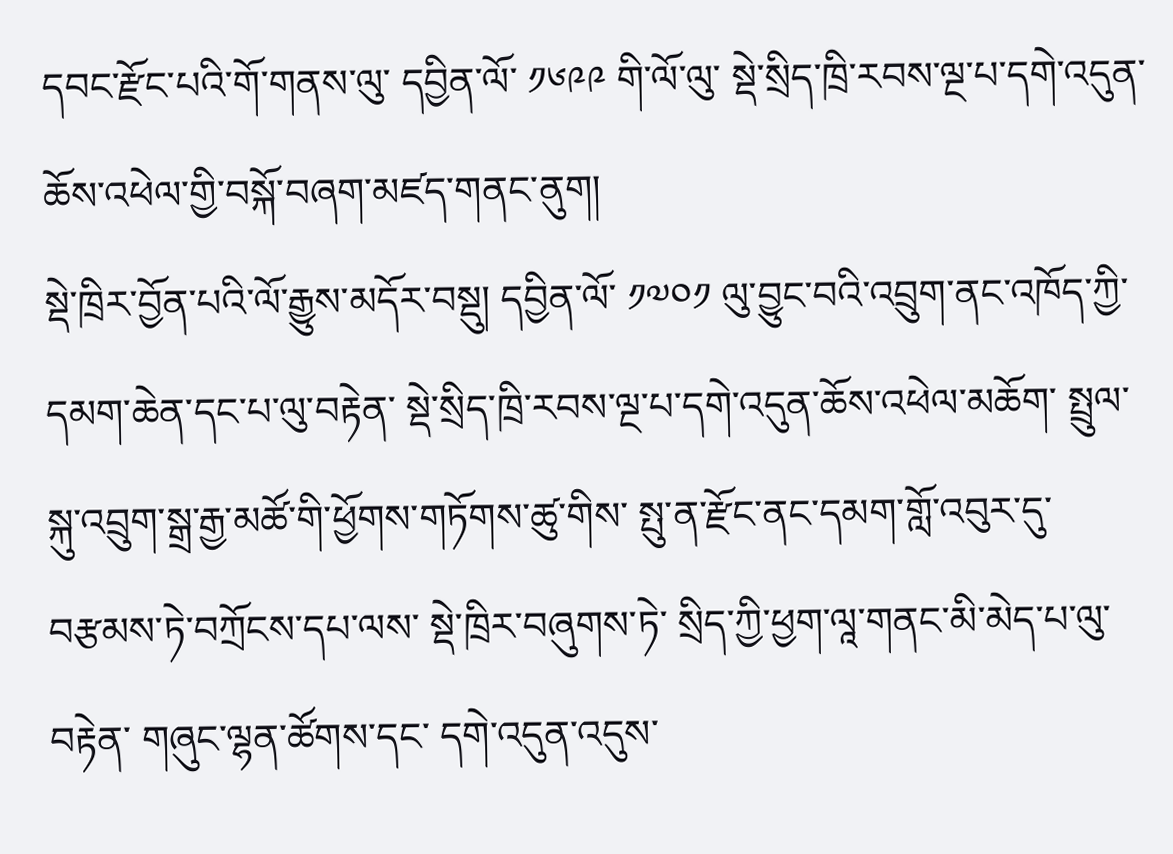དབང་རྫོང་པའི་གོ་གནས་ལུ་ དབྱིན་ལོ་ ༡༦༩༩ གི་ལོ་ལུ་ སྡེ་སྲིད་ཁྲི་རབས་ལྔ་པ་དགེ་འདུན་ཆོས་འཕེལ་གྱི་བསྐོ་བཞག་མཛད་གནང་ནུག།
སྡེ་ཁྲིར་བྱོན་པའི་ལོ་རྒྱུས་མདོར་བསྡུ། དབྱིན་ལོ་ ༡༧༠༡ ལུ་བྱུང་བའི་འབྲུག་ནང་འཁོད་ཀྱི་དམག་ཆེན་དང་པ་ལུ་བརྟེན་ སྡེ་སྲིད་ཁྲི་རབས་ལྔ་པ་དགེ་འདུན་ཆོས་འཕེལ་མཆོག་ སྤྲུལ་སྐུ་འབྲུག་སྒྲ་རྒྱ་མཚོ་གི་ཕྱོགས་གཏོགས་ཚུ་གིས་ སྤུ་ན་རྫོང་ནང་དམག་གློ་འབུར་དུ་བརྩམས་ཏེ་བཀྲོངས་དཔ་ལས་ སྡེ་ཁྲིར་བཞུགས་ཏེ་ སྲིད་ཀྱི་ཕྱག་ལཱ་གནང་མི་མེད་པ་ལུ་བརྟེན་ གཞུང་ལྷན་ཚོགས་དང་ དགེ་འདུན་འདུས་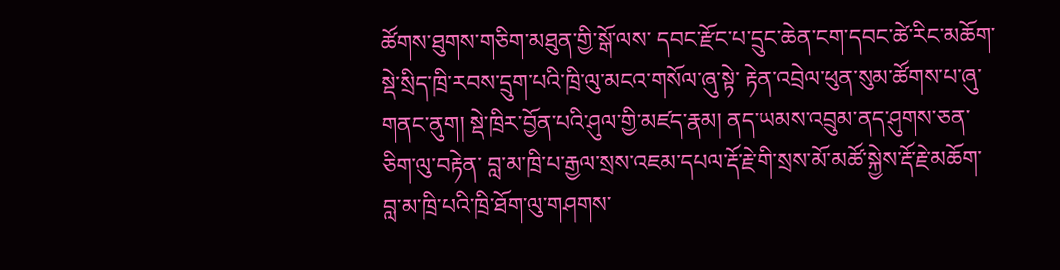ཚོགས་ཐུགས་གཅིག་མཐུན་གྱི་སྒོ་ལས་ དབང་རྫོང་པ་དྲུང་ཆེན་ངག་དབང་ཚེ་རིང་མཆོག་ སྡེ་སྲིད་ཁྲི་རབས་དྲུག་པའི་ཁྲི་ལུ་མངའ་གསོལ་ཞུ་སྟེ་ རྟེན་འབྲེལ་ཕུན་སུམ་ཚོགས་པ་ཞུ་གནང་ནུག། སྡེ་ཁྲིར་བྱོན་པའི་ཤུལ་གྱི་མཛད་རྣམ། ནད་ཡམས་འབྲུམ་ནད་ཤུགས་ཅན་ཅིག་ལུ་བརྟེན་ བླ་མ་ཁྲི་པ་རྒྱལ་སྲས་འཇམ་དཔལ་རྡོ་རྗེ་གི་སྲས་མོ་མཚོ་སྐྱེས་རྡོ་རྗེ་མཆོག་ བླ་མ་ཁྲི་པའི་ཁྲི་ཐོག་ལུ་གཤགས་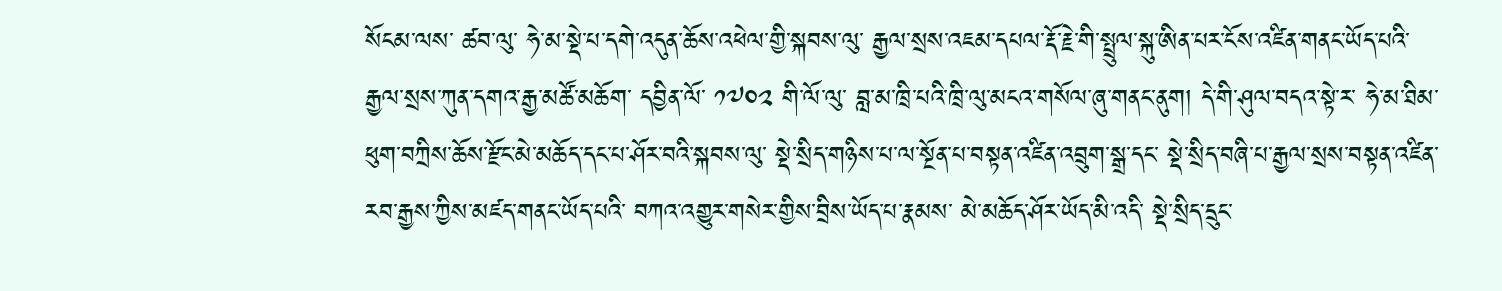སོངམ་ལས་ ཚབ་ལུ་ ཧེ་མ་སྡེ་པ་དགེ་འདུན་ཆོས་འཕེལ་གྱི་སྐབས་ལུ་ རྒྱལ་སྲས་འཇམ་དཔལ་རྡོ་རྗེ་གི་སྤྲུལ་སྐུ་ཨིན་པར་ངོས་འཛིན་གནང་ཡོད་པའི་ རྒྱལ་སྲས་ཀུན་དགའ་རྒྱ་མཚོ་མཆོག་ དབྱིན་ལོ་ ༡༧༠༢ གི་ལོ་ལུ་ བླ་མ་ཁྲི་པའི་ཁྲི་ལུ་མངའ་གསོལ་ཞུ་གནང་ནུག། དེ་གི་ཤུལ་བདའ་སྟེ་ར་ ཧེ་མ་ཐིམ་ཕུག་བཀྲིས་ཆོས་རྫོང་མེ་མཆོད་དང་པ་ཤོར་བའི་སྐབས་ལུ་ སྡེ་སྲིད་གཉིས་པ་ལ་སྔོན་པ་བསྟན་འཛིན་འབྲུག་སྒྲ་དང་ སྡེ་སྲིད་བཞི་པ་རྒྱལ་སྲས་བསྟན་འཛིན་རབ་རྒྱས་ཀྱིས་མཛད་གནང་ཡོད་པའི་ བཀའ་འགྱུར་གསེར་གྱིས་བྲིས་ཡོད་པ་རྣམས་ མེ་མཆོད་ཤོར་ཡོད་མི་འདི་ སྡེ་སྲིད་དྲུང་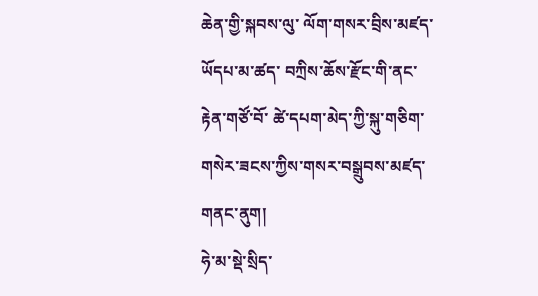ཆེན་གྱི་སྐབས་ལུ་ ལོག་གསར་བྲིས་མཛད་ཡོདཔ་མ་ཚད་ བཀྲིས་ཆོས་རྫོང་གི་ནང་རྟེན་གཙོ་བོ་ ཚེ་དཔག་མེད་ཀྱི་སྐུ་གཅིག་ གསེར་ཟངས་ཀྱིས་གསར་བསྒྲུབས་མཛད་གནང་ནུག།
ཧེ་མ་སྡེ་སྲིད་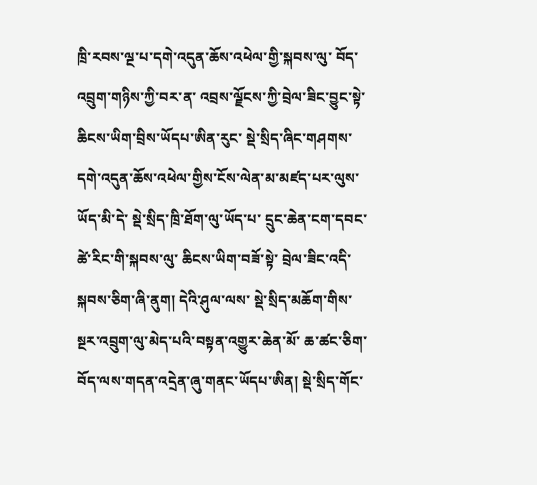ཁྲི་རབས་ལྔ་པ་དགེ་འདུན་ཆོས་འཕེལ་གྱི་སྐབས་ལུ་ བོད་འབྲུག་གཉིས་ཀྱི་བར་ན་ འབྲས་ལྗོངས་ཀྱི་བྲེལ་ཟིང་བྱུང་སྟེ་ ཆིངས་ཡིག་བྲིས་ཡོདཔ་ཨིན་རུང་ སྡེ་སྲིད་ཞིང་གཤགས་དགེ་འདུན་ཆོས་འཕེལ་གྱིས་ངོས་ལེན་མ་མཛད་པར་ལུས་ཡོད་མི་དེ་ སྡེ་སྲིད་ཁྲི་ཐོག་ལུ་ཡོད་པ་ དྲུང་ཆེན་ངག་དབང་ཚེ་རིང་གི་སྐབས་ལུ་ ཆིངས་ཡིག་བཟོ་སྟེ་ བྲེལ་ཟིང་འདི་སྐབས་ཅིག་ཞི་ནུག། དེའི་ཤུལ་ལས་ སྡེ་སྲིད་མཆོག་གིས་ སྔར་འབྲུག་ལུ་མེད་པའི་བསྟན་འགྱུར་ཆེན་མོ་ ཆ་ཚང་ཅིག་ བོད་ལས་གདན་འདྲེན་ཞུ་གནང་ཡོདཔ་ཨིན། སྡེ་སྲིད་གོང་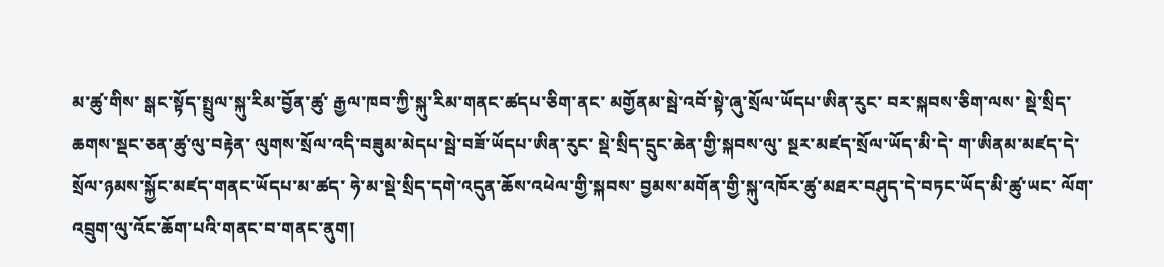མ་ཚུ་གིས་ སྒང་སྟོད་སྤྲུལ་སྐུ་རིམ་བྱོན་ཚུ་ རྒྱལ་ཁབ་ཀྱི་སྐུ་རིམ་གནང་ཚདཔ་ཅིག་ནང་ མགྱོནམ་སྦེ་འབོ་སྟེ་ཞུ་སྲོལ་ཡོདཔ་ཨིན་རུང་ བར་སྐབས་ཅིག་ལས་ སྡེ་སྲིད་ཆགས་སྡང་ཅན་ཚུ་ལུ་བརྟེན་ ལུགས་སྲོལ་འདི་བཟུམ་མེདཔ་སྦེ་བཟོ་ཡོདཔ་ཨིན་རུང་ སྡེ་སྲིད་དྲུང་ཆེན་གྱི་སྐབས་ལུ་ སྔར་མཛད་སྲོལ་ཡོད་མི་དེ་ ག་ཨིནམ་མཛད་དེ་ སྲོལ་ཉམས་སྐྱོང་མཛད་གནང་ཡོདཔ་མ་ཚད་ ཧེ་མ་སྡེ་སྲིད་དགེ་འདུན་ཆོས་འཕེལ་གྱི་སྐབས་ བྱམས་མགོན་གྱི་སྐུ་འཁོར་ཚུ་མཐར་བཤུད་དེ་བཏང་ཡོད་མི་ཚུ་ཡང་ ལོག་འབྲུག་ལུ་འོང་ཆོག་པའི་གནང་བ་གནང་ནུག།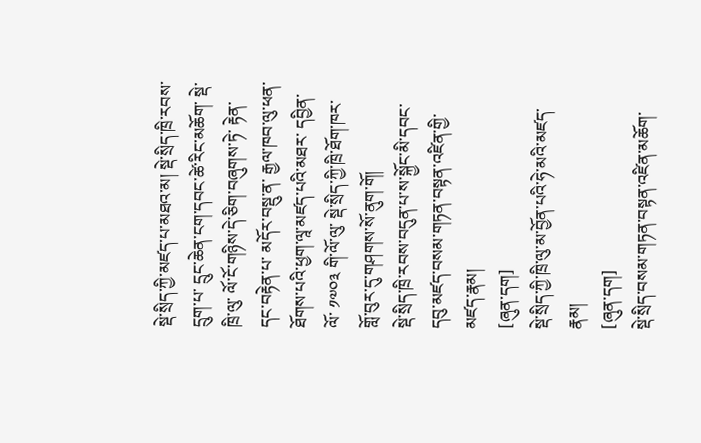སྡེ་སྲིད་ཀྱི་མཛད་པ་མཐའ་མ། སྡེ་སྲིད་ཁྲི་རབས་དྲུག་པ་ དྲུང་ཆེན་ངག་དབང་ཚེ་རིང་མཆོག་ སྡེ་ཁྲི་ལུ་ ལོ་ངོ་གཉིས་དེ་ཅིག་བཞུགས་ཏེ་ རྟེན་དང་བརྟེན་པ་ མདོར་བསྡུ་ན་ རྒྱལ་ཁབ་ལུ་ཕན་ཐོགས་པའི་ཕྱག་ལཱ་མཛད་པའི་མཐར་ དབྱིན་ལོ་ ༡༧༠༣ གི་ལོ་ལུ་ སྡེ་སྲིད་ཀྱི་ཁྲི་ཐོག་ཁར་ གློ་བུར་དུ་གཤགས་སོ་ནུག་གོ།
སྡེ་སྲིད་ཁྲི་རབས་བདུན་པ་ས་སྐྱོང་མི་དབང་དབུ་མཛད་བསམ་གཏན་བསྟན་འཛིན་གྱི་མཛད་རྣམ།
[ཞུན་དག]
སྡེ་སྲིད་ཀྱི་ཁྲི་ལུ་མ་བྱོན་པའི་ཧེ་མའི་མཛད་རྣམ།
[ཞུན་དག]
སྡེ་སྲིད་བསམ་གཏན་བསྟན་འཛིན་མཆོག་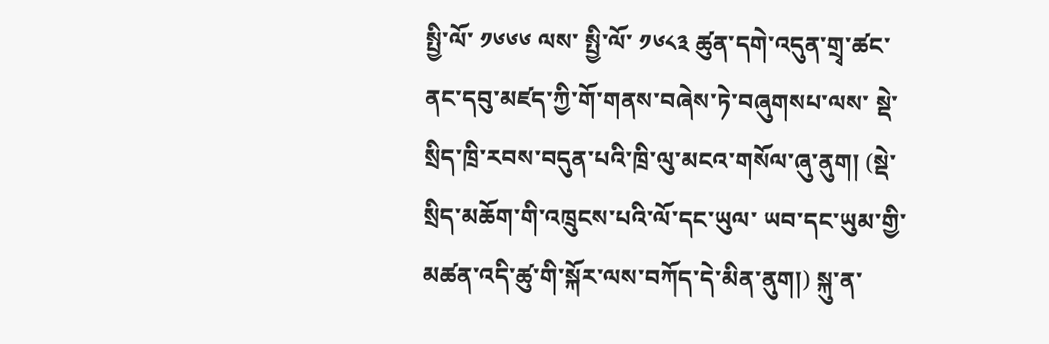སྤྱི་ལོ་ ༡༦༦༦ ལས་ སྤྱི་ལོ་ ༡༦༨༣ ཚུན་དགེ་འདུན་གྲྭ་ཚང་ནང་དབུ་མཛད་ཀྱི་གོ་གནས་བཞེས་ཏེ་བཞུགསཔ་ལས་ སྡེ་སྲིད་ཁྲི་རབས་བདུན་པའི་ཁྲི་ལུ་མངའ་གསོལ་ཞུ་ནུག། (སྡེ་སྲིད་མཆོག་གི་འཁྲུངས་པའི་ལོ་དང་ཡུལ་ ཡབ་དང་ཡུམ་གྱི་མཚན་འདི་ཚུ་གི་སྐོར་ལས་བཀོད་དེ་མིན་ནུག།) སྐུ་ན་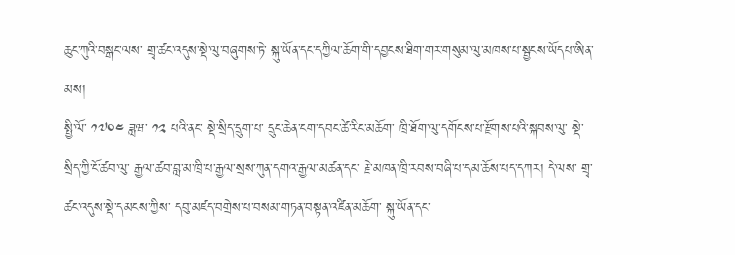ཆུང་ཀུའི་བསྒང་ལས་ གྲྭ་ཚང་འདུས་སྡེ་ལུ་བཞུགས་ཏེ་ སྐུ་ཡོན་དང་དཀྱིལ་ཆོག་གི་དབྱངས་ཐིག་གར་གསུམ་ལུ་མཁས་པ་སྦྱངས་ཡོདཔ་ཨིན་མས།
སྤྱི་ལོ་ ༡༧༠༤ ཟླཝ་ ༡༢ པའི་ནང་ སྡེ་སྲིད་དྲུག་པ་ དྲུང་ཆེན་ངག་དབང་ཚེ་རིང་མཆོག་ ཁྲི་ཐོག་ལུ་དགོངས་པ་རྫོགས་པའི་སྐབས་ལུ་ སྡེ་སྲིད་ཀྱི་ངོ་ཚབ་ལུ་ རྒྱལ་ཚབ་བླ་མ་ཁྲི་པ་རྒྱལ་སྲས་ཀུན་དགའ་རྒྱལ་མཚན་དང་ རྗེ་མཁན་ཁྲི་རབས་བཞི་པ་དམ་ཆོས་པད་དཀར། དེ་ལས་ གྲྭ་ཚང་འདུས་སྡེ་དམངས་ཀྱིས་ དབུ་མཛད་བགྲེས་པ་བསམ་གཏན་བསྟན་འཛིན་མཆོག་ སྐུ་ཡོན་དང་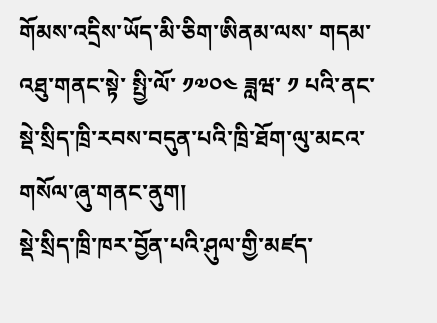གོམས་འདྲིས་ཡོད་མི་ཅིག་ཨིནམ་ལས་ གདམ་འཐུ་གནང་སྟེ་ སྤྱི་ལོ་ ༡༧༠༤ ཟླཝ་ ༡ པའི་ནང་ སྡེ་སྲིད་ཁྲི་རབས་བདུན་པའི་ཁྲི་ཐོག་ལུ་མངའ་གསོལ་ཞུ་གནང་ནུག།
སྡེ་སྲིད་ཁྲི་ཁར་བྱོན་པའི་ཤུལ་གྱི་མཛད་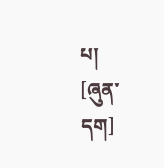པ།
[ཞུན་དག]